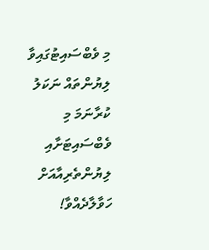މި ވެބްސައިޓުގައިވާ ލިޔުންތައް ނަކަލު ކުރާނަމަ މި ވެބްސައިޓަށާއި ލިޔުންތެރިއާއަށް ހަވާލާދެއްވާ!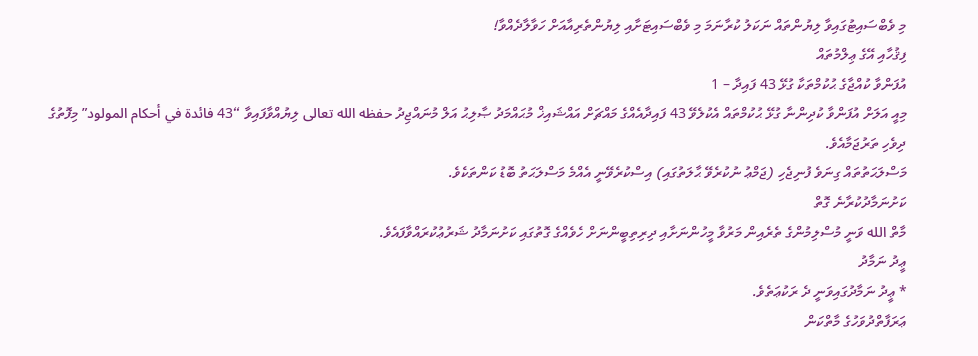މި ވެބްސައިޓުގައިވާ ލިޔުންތައް ނަކަލު ކުރާނަމަ މި ވެބްސައިޓަށާއި ލިޔުންތެރިއާއަށް ހަވާލާދެއްވާ!
ފިޤުހާއި އޭގެ ޢިލްމުތައް
އުފަންވާ ކުއްޖާގެ ޙުކުމްތަކާ ގުޅޭ 43 ފައިދާ – 1
މިއީ އަލަށް އުފަންވާ ކުދިންނާ ގުޅޭ ޙުކުމްތައް އެކުލެވޭ 43 ފައިދާއެއްގެ މައްޗަށް އައްޝައިޚް މުޙައްމަދު ޞާލިޙު އަލް މުނައްޖިދު حفظه الله تعالى ލިޔުއްވާފައިވާ “43 فائدة في أحكام المولود” މިފޮތުގެ ދިވެހި ތަރުޖަމާއެވެ.
މަސްލަޙަތުތައް ގިނަވެ ފުނިޖެހި (ޖަމްޢު ނުކުރެވޭ ޙާލަތުގައި) އިސްކުރެވޭނީ އެއްމެ މަސްލަޙަތު ބޮޑު ކަންތަކެވެ.
ކަށުނަމާދުކުރާނެ ގޮތް
މާތް الله ވަނީ މުސްލިމުންގެ ތެރެއިން މަރުވާ މީހުންނަށާއި ދިރިތިބީންނަށް ހެވެއްގެ ގޮތުގައި ކަށުނަމާދު ޝަރުޢުކުރައްވާފައެވެ.
ޢީދު ނަމާދު
* ޢީދު ނަމާދުގައިވަނީ ދެ ރަކުޢަތެވެ.
ޢަރަފާތްދުވަހުގެ މާތްކަން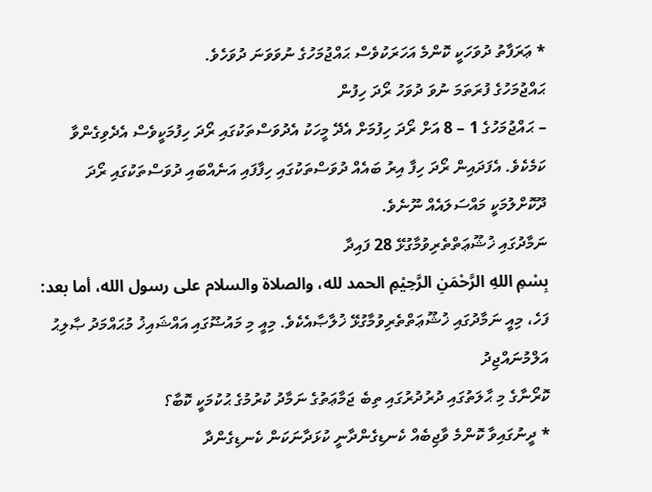* ޢަރަފާތު ދުވަހަކީ ކޮންމެ އަހަރަކުވެސް ޙައްޖުމަހުގެ ނުވަވަނަ ދުވަހެވެ.
ޙައްޖުމަހުގެ ފުރަތަމަ ނުވަ ދުވަހު ރޯދަ ހިފުން
– ޙައްޖުމަހުގެ 1 – 8 އަށް ރޯދަ ހިފުމަށް އެދޭ މީހަކު އެދުވަސްތަކުގައި ރޯދަ ހިފުމަކީވެސް އެދެވިގެންވާ ކަމެކެވެ. އެފަދައިން ރޯދަ ހިފާ އިރު ބައެއް ދުވަސްތަކުގައި ހިފާފައި އަނެއްބައި ދުވަސްތަކުގައި ރޯދަ ދޫކޮށްލުމަކީ މައްސަލައެއް ނޫނެވެ.
ނަމާދުގައި ޚުޝޫޢަތްތެރިވުމާގުޅޭ 28 ފައިދާ
بِسْمِ اللهِ الرَّحْمَنِ الرَّحِيْمِ الحمد لله، والصلاة والسلام على رسول الله، أما بعد: ފަހެ، މިއީ ނަމާދުގައި ޚުޝޫޢަތްތެރިވުމާގުޅޭ ޚުލާޞާއެކެވެ. މިއީ މި މައުޟޫގައި އައްޝައިޚު މުޙައްމަދު ޞާލިޙު އަލްމުނައްޖިދު
ކޮރޯނާގެ މި ޙާލަތުގައި ދުރުދުރުގައި ތިބެ ޖަމާޢަތުގެ ނަމާދު ކުރުމުގެ ޙުކުމަކީ ކޮބާ؟
* ދީނުގައިވާ ކޮންމެ ވާޖިބެއް ކެނޑިގެންދާނީ ކުޅަދާނަކަން ކެނޑިގެންދާ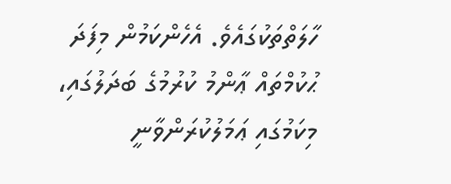ހާލަތްތަކުގައެވެ. އެހެންކަމުން މިފަދަ ޙުކުމްތައް ޢާންމު ކުރުމުގެ ބަދަލުގައި، މިކަމުގައި ޢަމަލުކުރަންވާނީ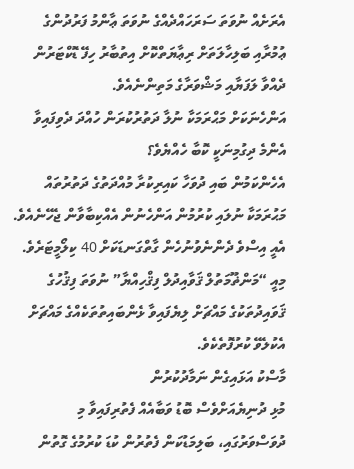އެރަށެއް ނުވަތަ ސަރަހައްދެއްގެ ނުވަތަ ޢާންމު ފަރުދުންގެ ޢުމުރާއި ބަލިހާލަތަށް ރިޢާޔަތްކޮށް އިތުބާރު ހިފޭ ޑޮކްޓަރުން ދެއްވާ ލަފަޔާއި މަޝްވަރާގެ މަތިންނެއެވެ.
އަންހެނަކަށް މަޙްރަމަކާ ނުލާ ދަތުރުކުރަން ހުއްދަ ދެވިފައިވާ އެންމެ ދިގުމިނަކީ ކޮބާ ހެއްޔެވެ؟
އެހެންކަމުން ބައި ދުވަހާ ކައިރިކުރާ މުއްދަތުގެ ދަތުރުތައް މަޙުރަމަކާ ނުލައި ކުރުމުން އަންހެނުން އެއްކިބާވާން ޖެހޭނެއެވެ. އެއީ އިސްވެ ދެންނެވުނުހެން ގާތްގަނޑަކަށް 40 ކިލޯމީޓަރެވެ.
މިއީ “މަންޡޫމަތުލް ޤަވާއިދުލް ފިޤްހިއްޔާ” ނުވަތަ ފިޤުހުގެ ޤަވައިދުތަކުގެ މައްޗަށް ލިޔެފައިވާ ޅެންބައިތުތަކެއްގެ މައްޗަށް އެކުލެވޭ ކުރުފޮތެކެވެ.
މާސްކު އަޅައިގެން ނަމާދުކުރުން
މުޅި ދުނިޔެއަށްވެސް ބޮޑު ވަބާއެއް ފެތުރިފައިވާ މި ދުވަސްވަރުގައި، ބަލިމަޑުކަން ފެތުރުން ކުޑަ ކުރުމުގެ ގޮތުން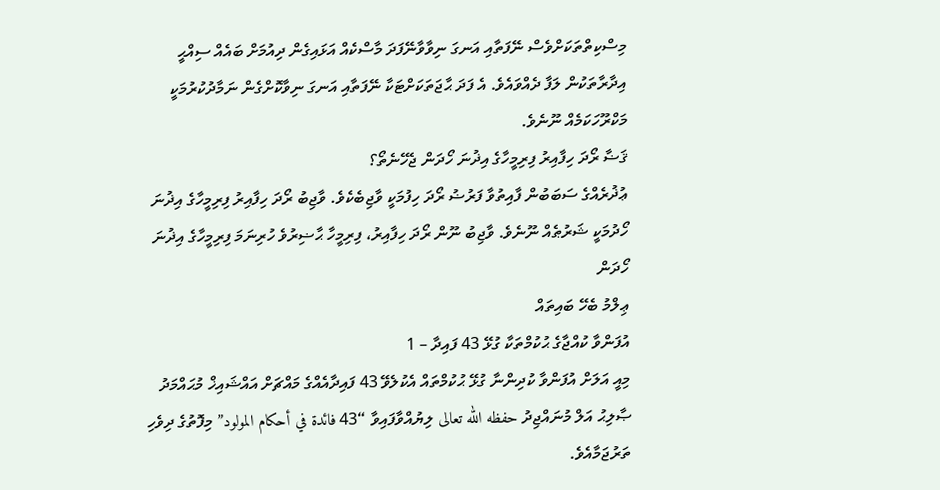މިސްކިތްތަކަށްވެސް ނޭފަތާއި އަނގަ ނިވާވާނޭފަދަ މާސްކެއް އަޅައިގެން ދިއުމަށް ބައެއް ސިއްޙީ އިދާރާތަކުން ލަފާ ދެއްވައެވެ. އެ ފަދަ ޙާޖަތަކަށްޓަކާ ނޭފަތާއި އަނގަ ނިވާކޮށްގެން ނަމާދުކުރުމަކީ މަކްރޫހަކަމެއް ނޫނެވެ.
ޤަޟާ ރޯދަ ހިފާއިރު ފިރިމީހާގެ އިޛުނަ ހޯދަން ޖެހޭނެތޯ؟
ޢުޛުރެއްގެ ސަބަބުން ފާއިތުވާ ފަރުޟު ރޯދަ ހިފުމަކީ ވާޖިބެކެވެ. ވާޖިބު ރޯދަ ހިފާއިރު ފިރިމީހާގެ އިޛުނަ ހޯދުމަކީ ޝަރުޠެއް ނޫނެވެ. ވާޖިބު ނޫން ރޯދަ ހިފާއިރު، ފިރިމީހާ ޙާޟިރުވެ ހުރިނަމަ ފިރިމީހާގެ އިޛުނަ ހޯދަން
ޢިލްމު ބެހޭ ބައިތައް
އުފަންވާ ކުއްޖާގެ ޙުކުމްތަކާ ގުޅޭ 43 ފައިދާ – 1
މިއީ އަލަށް އުފަންވާ ކުދިންނާ ގުޅޭ ޙުކުމްތައް އެކުލެވޭ 43 ފައިދާއެއްގެ މައްޗަށް އައްޝައިޚް މުޙައްމަދު ޞާލިޙު އަލް މުނައްޖިދު حفظه الله تعالى ލިޔުއްވާފައިވާ “43 فائدة في أحكام المولود” މިފޮތުގެ ދިވެހި ތަރުޖަމާއެވެ.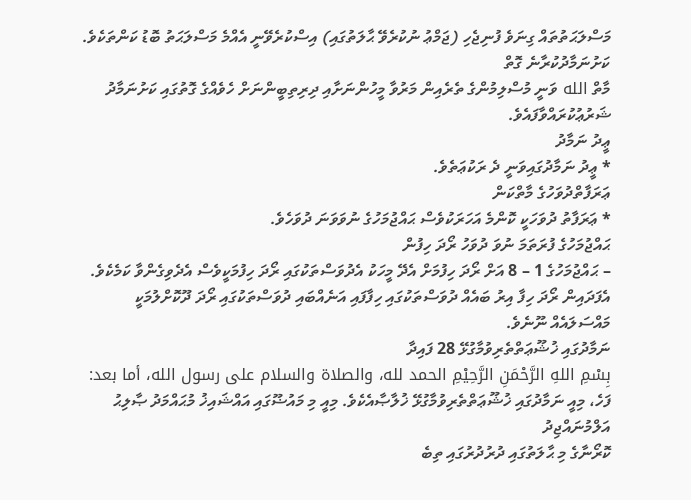މަސްލަޙަތުތައް ގިނަވެ ފުނިޖެހި (ޖަމްޢު ނުކުރެވޭ ޙާލަތުގައި) އިސްކުރެވޭނީ އެއްމެ މަސްލަޙަތު ބޮޑު ކަންތަކެވެ.
ކަށުނަމާދުކުރާނެ ގޮތް
މާތް الله ވަނީ މުސްލިމުންގެ ތެރެއިން މަރުވާ މީހުންނަށާއި ދިރިތިބީންނަށް ހެވެއްގެ ގޮތުގައި ކަށުނަމާދު ޝަރުޢުކުރައްވާފައެވެ.
ޢީދު ނަމާދު
* ޢީދު ނަމާދުގައިވަނީ ދެ ރަކުޢަތެވެ.
ޢަރަފާތްދުވަހުގެ މާތްކަން
* ޢަރަފާތު ދުވަހަކީ ކޮންމެ އަހަރަކުވެސް ޙައްޖުމަހުގެ ނުވަވަނަ ދުވަހެވެ.
ޙައްޖުމަހުގެ ފުރަތަމަ ނުވަ ދުވަހު ރޯދަ ހިފުން
– ޙައްޖުމަހުގެ 1 – 8 އަށް ރޯދަ ހިފުމަށް އެދޭ މީހަކު އެދުވަސްތަކުގައި ރޯދަ ހިފުމަކީވެސް އެދެވިގެންވާ ކަމެކެވެ. އެފަދައިން ރޯދަ ހިފާ އިރު ބައެއް ދުވަސްތަކުގައި ހިފާފައި އަނެއްބައި ދުވަސްތަކުގައި ރޯދަ ދޫކޮށްލުމަކީ މައްސަލައެއް ނޫނެވެ.
ނަމާދުގައި ޚުޝޫޢަތްތެރިވުމާގުޅޭ 28 ފައިދާ
بِسْمِ اللهِ الرَّحْمَنِ الرَّحِيْمِ الحمد لله، والصلاة والسلام على رسول الله، أما بعد: ފަހެ، މިއީ ނަމާދުގައި ޚުޝޫޢަތްތެރިވުމާގުޅޭ ޚުލާޞާއެކެވެ. މިއީ މި މައުޟޫގައި އައްޝައިޚު މުޙައްމަދު ޞާލިޙު އަލްމުނައްޖިދު
ކޮރޯނާގެ މި ޙާލަތުގައި ދުރުދުރުގައި ތިބެ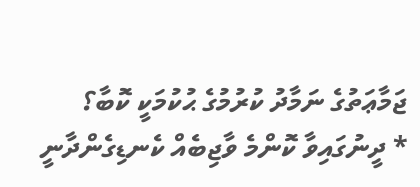ޖަމާޢަތުގެ ނަމާދު ކުރުމުގެ ޙުކުމަކީ ކޮބާ؟
* ދީނުގައިވާ ކޮންމެ ވާޖިބެއް ކެނޑިގެންދާނީ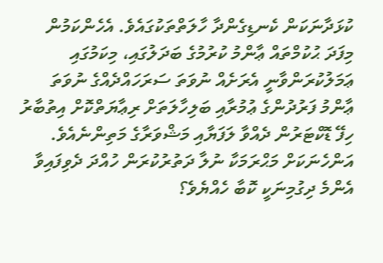ކުޅަދާނަކަން ކެނޑިގެންދާ ހާލަތްތަކުގައެވެ. އެހެންކަމުން މިފަދަ ޙުކުމްތައް ޢާންމު ކުރުމުގެ ބަދަލުގައި، މިކަމުގައި ޢަމަލުކުރަންވާނީ އެރަށެއް ނުވަތަ ސަރަހައްދެއްގެ ނުވަތަ ޢާންމު ފަރުދުންގެ ޢުމުރާއި ބަލިހާލަތަށް ރިޢާޔަތްކޮށް އިތުބާރު ހިފޭ ޑޮކްޓަރުން ދެއްވާ ލަފަޔާއި މަޝްވަރާގެ މަތިންނެއެވެ.
އަންހެނަކަށް މަޙްރަމަކާ ނުލާ ދަތުރުކުރަން ހުއްދަ ދެވިފައިވާ އެންމެ ދިގުމިނަކީ ކޮބާ ހެއްޔެވެ؟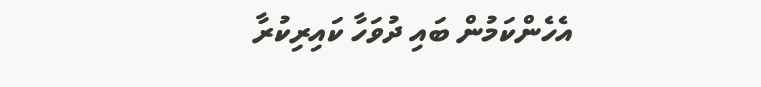އެހެންކަމުން ބައި ދުވަހާ ކައިރިކުރާ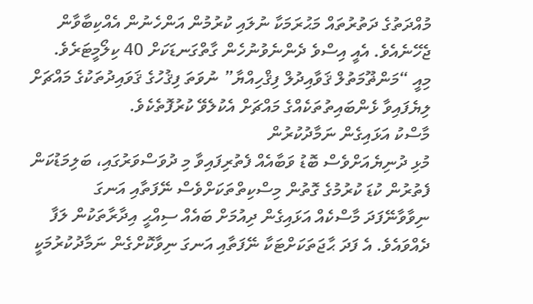މުއްދަތުގެ ދަތުރުތައް މަޙުރަމަކާ ނުލައި ކުރުމުން އަންހެނުން އެއްކިބާވާން ޖެހޭނެއެވެ. އެއީ އިސްވެ ދެންނެވުނުހެން ގާތްގަނޑަކަށް 40 ކިލޯމީޓަރެވެ.
މިއީ “މަންޡޫމަތުލް ޤަވާއިދުލް ފިޤްހިއްޔާ” ނުވަތަ ފިޤުހުގެ ޤަވައިދުތަކުގެ މައްޗަށް ލިޔެފައިވާ ޅެންބައިތުތަކެއްގެ މައްޗަށް އެކުލެވޭ ކުރުފޮތެކެވެ.
މާސްކު އަޅައިގެން ނަމާދުކުރުން
މުޅި ދުނިޔެއަށްވެސް ބޮޑު ވަބާއެއް ފެތުރިފައިވާ މި ދުވަސްވަރުގައި، ބަލިމަޑުކަން ފެތުރުން ކުޑަ ކުރުމުގެ ގޮތުން މިސްކިތްތަކަށްވެސް ނޭފަތާއި އަނގަ ނިވާވާނޭފަދަ މާސްކެއް އަޅައިގެން ދިއުމަށް ބައެއް ސިއްޙީ އިދާރާތަކުން ލަފާ ދެއްވައެވެ. އެ ފަދަ ޙާޖަތަކަށްޓަކާ ނޭފަތާއި އަނގަ ނިވާކޮށްގެން ނަމާދުކުރުމަކީ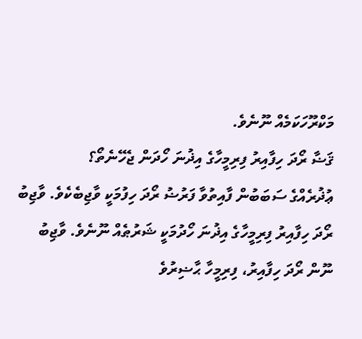މަކްރޫހަކަމެއް ނޫނެވެ.
ޤަޟާ ރޯދަ ހިފާއިރު ފިރިމީހާގެ އިޛުނަ ހޯދަން ޖެހޭނެތޯ؟
ޢުޛުރެއްގެ ސަބަބުން ފާއިތުވާ ފަރުޟު ރޯދަ ހިފުމަކީ ވާޖިބެކެވެ. ވާޖިބު ރޯދަ ހިފާއިރު ފިރިމީހާގެ އިޛުނަ ހޯދުމަކީ ޝަރުޠެއް ނޫނެވެ. ވާޖިބު ނޫން ރޯދަ ހިފާއިރު، ފިރިމީހާ ޙާޟިރުވެ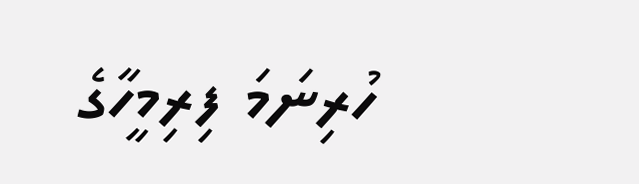ހުރިނަމަ ފިރިމީހާގެ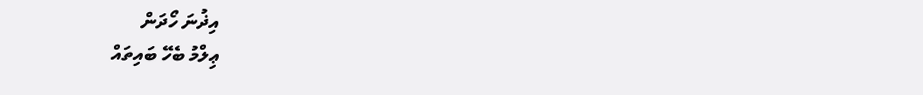އިޛުނަ ހޯދަން
ޢިލްމު ބެހޭ ބައިތައް